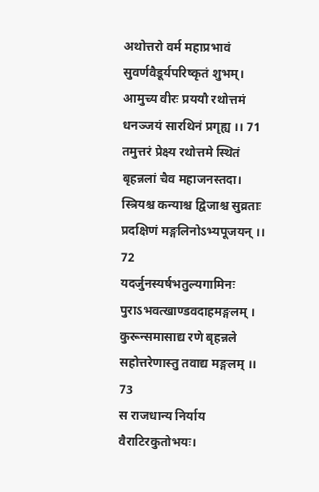अथोत्तरो वर्म महाप्रभावं सुवर्णवैडूर्यपरिष्कृतं शुभम्। आमुच्य वीरः प्रययौ रथोत्तमं धनञ्जयं सारथिनं प्रगृह्य ।। 71
तमुत्तरं प्रेक्ष्य रथोत्तमे स्थितं बृहन्नलां चैव महाजनस्तदा। स्त्रियश्च कन्याश्च द्विजाश्च सुव्रताः प्रदक्षिणं मङ्गलिनोऽभ्यपूजयन् ।। 72
यदर्जुनस्यर्षभतुल्यगामिनः पुराऽभवत्खाण्डवदाहमङ्गलम् । कुरून्समासाद्य रणे बृहन्नले सहोत्तरेणास्तु तवाद्य मङ्गलम् ।। 73
स राजधान्य निर्याय वैराटिरकुतोभयः।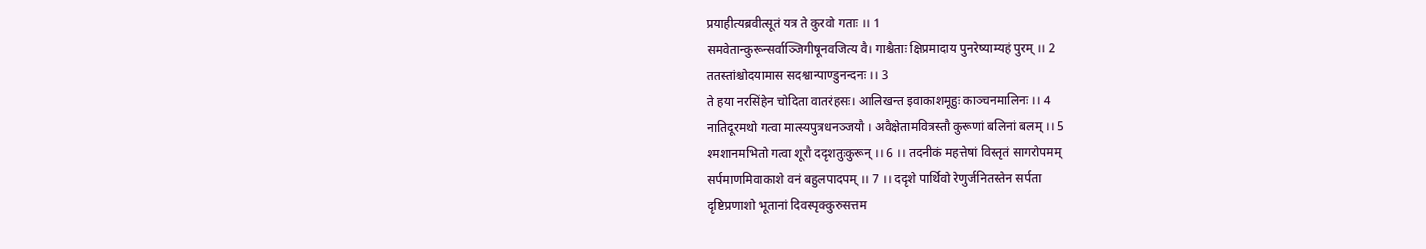प्रयाहीत्यब्रवीत्सूतं यत्र ते कुरवो गताः ।। 1
समवेतान्कुरून्सर्वाञ्जिगीषूनवजित्य वै। गाश्चैताः क्षिप्रमादाय पुनरेष्याम्यहं पुरम् ।। 2
ततस्तांश्चोदयामास सदश्वान्पाण्डुनन्दनः ।। 3
ते हया नरसिंहेन चोदिता वातरंहसः। आलिखन्त इवाकाशमूहुः काञ्चनमालिनः ।। 4
नातिदूरमथो गत्वा मात्स्यपुत्रधनञ्जयौ । अवैक्षेतामवित्रस्तौ कुरूणां बलिनां बलम् ।। 5
श्मशानमभितो गत्वा शूरौ ददृशतुःकुरून् ।। 6 ।। तदनीकं महत्तेषां विस्तृतं सागरोपमम्
सर्पमाणमिवाकाशे वनं बहुलपादपम् ।। 7 ।। ददृशे पार्थिवो रेणुर्जनितस्तेन सर्पता
दृष्टिप्रणाशो भूतानां दिवस्पृक्कुरुसत्तम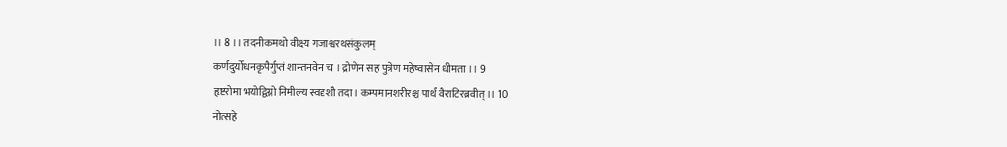।। 8 ।। तदनीकमथो वीक्ष्य गजाश्वरथसंकुलम्
कर्णदुर्योधनकृपैर्गुप्तं शान्तनवेन च । द्रोणेन सह पुत्रेण महेष्वासेन धीमता ।। 9
हृष्टरोमा भयोद्विग्नो निमील्य स्वदृशौ तदा। कम्पमानशरीरश्च पार्थं वैराटिरब्रवीत् ।। 10
नोत्सहे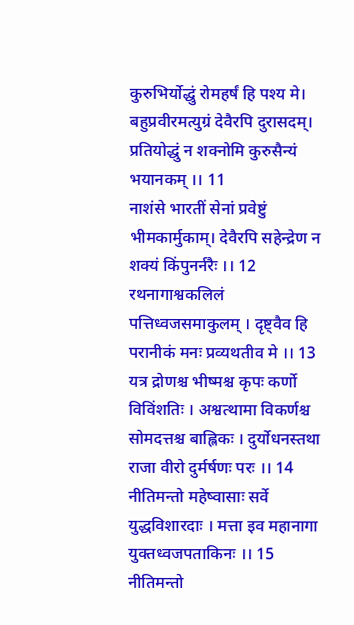कुरुभिर्योद्धुं रोमहर्षं हि पश्य मे। बहुप्रवीरमत्युग्रं देवैरपि दुरासदम्। प्रतियोद्धुं न शक्नोमि कुरुसैन्यं भयानकम् ।। 11
नाशंसे भारतीं सेनां प्रवेष्टुं भीमकार्मुकाम्। देवैरपि सहेन्द्रेण न शक्यं किंपुनर्नरैः ।। 12
रथनागाश्वकलिलं पत्तिध्वजसमाकुलम् । दृष्ट्वैव हि परानीकं मनः प्रव्यथतीव मे ।। 13
यत्र द्रोणश्च भीष्मश्च कृपः कर्णो विविंशतिः । अश्वत्थामा विकर्णश्च सोमदत्तश्च बाह्लिकः । दुर्योधनस्तथा राजा वीरो दुर्मर्षणः परः ।। 14
नीतिमन्तो महेष्वासाः सर्वे युद्धविशारदाः । मत्ता इव महानागा युक्तध्वजपताकिनः ।। 15
नीतिमन्तो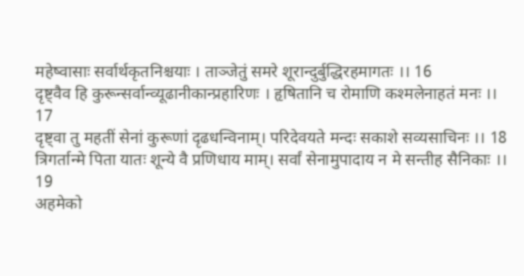महेष्वासाः सर्वार्थकृतनिश्चयाः । ताञ्जेतुं समरे शूरान्दुर्बुद्धिरहमागतः ।। 16
दृष्ट्वैव हि कुरून्सर्वान्व्यूढानीकान्प्रहारिणः । हृषितानि च रोमाणि कश्मलेनाहतं मनः ।। 17
दृष्ट्वा तु महतीं सेनां कुरूणां दृढधन्विनाम्। परिदेवयते मन्दः सकाशे सव्यसाचिनः ।। 18
त्रिगर्तान्मे पिता यातः शून्ये वै प्रणिधाय माम्। सर्वां सेनामुपादाय न मे सन्तीह सैनिकाः ।। 19
अहमेको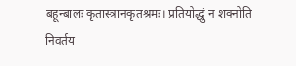बहून्बालः कृतास्त्रानकृतश्रमः। प्रतियोद्धुं न शक्नोति निवर्तय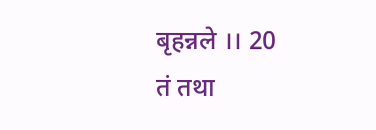बृहन्नले ।। 20
तं तथा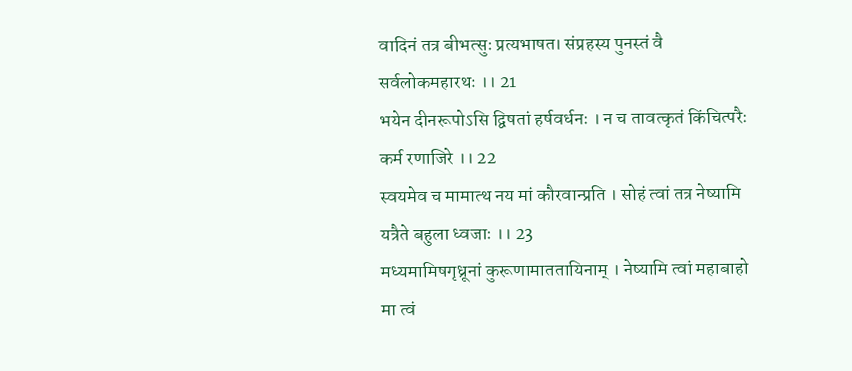वादिनं तत्र बीभत्सुः प्रत्यभाषत। संप्रहस्य पुनस्तं वै सर्वलोकमहारथः ।। 21
भयेन दीनरूपोऽसि द्विषतां हर्षवर्धनः । न च तावत्कृतं किंचित्परैः कर्म रणाजिरे ।। 22
स्वयमेव च मामात्थ नय मां कौरवान्प्रति । सोहं त्वां तत्र नेष्यामि यत्रैते बहुला ध्वजाः ।। 23
मध्यमामिषगृध्रूनां कुरूणामाततायिनाम् । नेष्यामि त्वां महाबाहो मा त्वं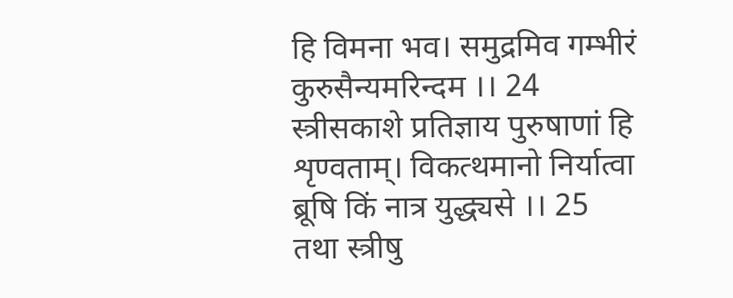हि विमना भव। समुद्रमिव गम्भीरं कुरुसैन्यमरिन्दम ।। 24
स्त्रीसकाशे प्रतिज्ञाय पुरुषाणां हि शृण्वताम्। विकत्थमानो निर्यात्वा ब्रूषि किं नात्र युद्ध्यसे ।। 25
तथा स्त्रीषु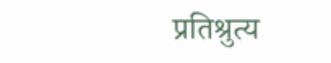प्रतिश्रुत्य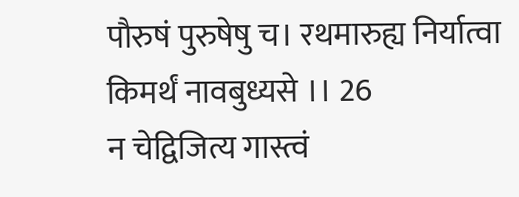पौरुषं पुरुषेषु च। रथमारुह्य निर्यात्वा किमर्थं नावबुध्यसे ।। 26
न चेद्विजित्य गास्त्वं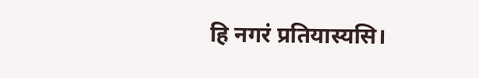हि नगरं प्रतियास्यसि।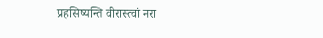प्रहसिष्यन्ति वीरास्त्वां नरा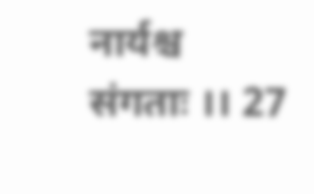नार्यश्च संगताः ।। 27